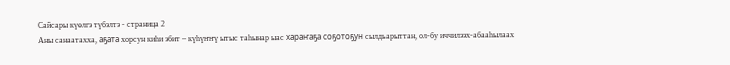Сайсары күөлгэ түбэлтэ - страница 2
Аны санаатахха, аҕата хорсун киһи эбит – күһүҥҥү ытыс таһынар ыас хараҥаҕа соҕотоҕун сылдьарыттан, ол-бу иччилээх-абааһылаах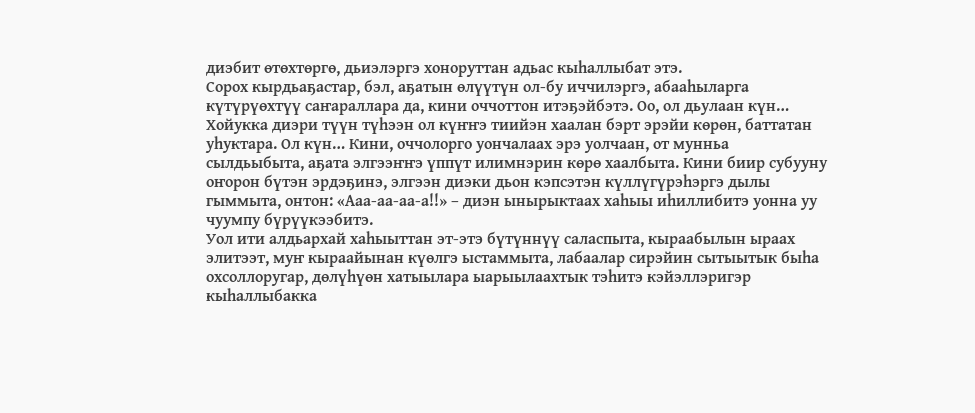диэбит өтөхтөргө, дьиэлэргэ хоноруттан адьас кыһаллыбат этэ.
Сорох кырдьаҕастар, бэл, аҕатын өлүүтүн ол-бу иччилэргэ, абааһыларга күтүрүөхтүү саҥараллара да, кини оччоттон итэҕэйбэтэ. Оо, ол дьулаан күн… Хойукка диэри түүн түһээн ол күҥҥэ тиийэн хаалан бэрт эрэйи көрөн, баттатан уһуктара. Ол күн… Кини, оччолорго уончалаах эрэ уолчаан, от мунньа сылдьыбыта, аҕата элгээҥҥэ үппүт илимнэрин көрө хаалбыта. Кини биир субууну оҥорон бүтэн эрдэҕинэ, элгээн диэки дьон кэпсэтэн күллүгүрэһэргэ дылы гыммыта, онтон: «Ааа-аа-аа-а!!» – диэн ынырыктаах хаһыы иһиллибитэ уонна уу чуумпу бүрүүкээбитэ.
Уол ити алдьархай хаһыыттан эт-этэ бүтүннүү саласпыта, кыраабылын ыраах элитээт, муҥ кыраайынан күөлгэ ыстаммыта, лабаалар сирэйин сытыытык быһа охсоллоругар, дөлүһүөн хатыылара ыарыылаахтык тэһитэ кэйэллэригэр кыһаллыбакка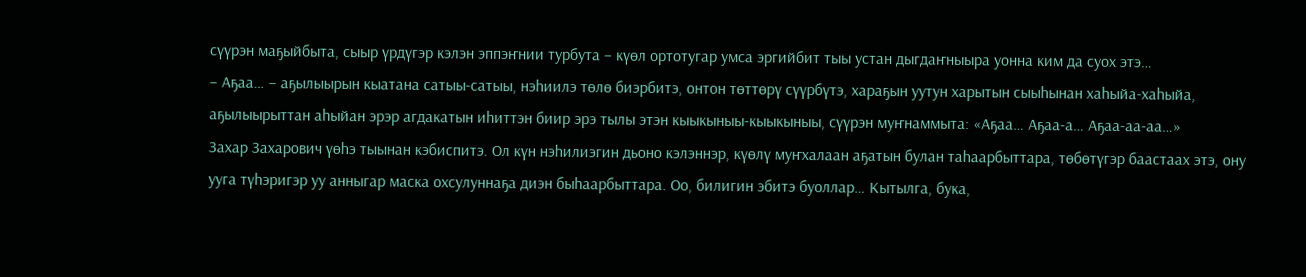сүүрэн маҕыйбыта, сыыр үрдүгэр кэлэн эппэҥнии турбута – күөл ортотугар умса эргийбит тыы устан дыгдаҥныыра уонна ким да суох этэ…
– Аҕаа… – аҕылыырын кыатана сатыы-сатыы, нэһиилэ төлө биэрбитэ, онтон төттөрү сүүрбүтэ, хараҕын уутун харытын сыыһынан хаһыйа-хаһыйа, аҕылыырыттан аһыйан эрэр агдакатын иһиттэн биир эрэ тылы этэн кыыкыныы-кыыкыныы, сүүрэн муҥнаммыта: «Аҕаа… Аҕаа-а… Аҕаа-аа-аа…»
Захар Захарович үөһэ тыынан кэбиспитэ. Ол күн нэһилиэгин дьоно кэлэннэр, күөлү муҥхалаан аҕатын булан таһаарбыттара, төбөтүгэр баастаах этэ, ону ууга түһэригэр уу анныгар маска охсулуннаҕа диэн быһаарбыттара. Оо, билигин эбитэ буоллар… Кытылга, бука,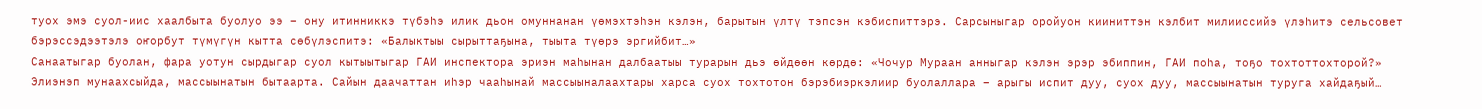туох эмэ суол-иис хаалбыта буолуо ээ – ону итинниккэ түбэһэ илик дьон омуннанан үөмэхтэһэн кэлэн, барытын үлтү тэпсэн кэбиспиттэрэ. Сарсыныгар оройуон кииниттэн кэлбит милииссийэ үлэһитэ сельсовет бэрэссэдээтэлэ оҥорбут түмүгүн кытта сөбүлэспитэ: «Балыктыы сырыттаҕына, тыыта түөрэ эргийбит…»
Санаатыгар буолан, фара уотун сырдыгар суол кытыытыгар ГАИ инспектора эриэн маһынан далбаатыы турарын дьэ өйдөөн көрдө: «Чочур Мураан анныгар кэлэн эрэр эбиппин, ГАИ поһа, тоҕо тохтоттохторой?»
Элиэнэп мунаахсыйда, массыынатын бытаарта. Сайын даачаттан иһэр чааһынай массыыналаахтары харса суох тохтотон бэрэбиэркэлиир буолаллара – арыгы испит дуу, суох дуу, массыынатын туруга хайдаҕый…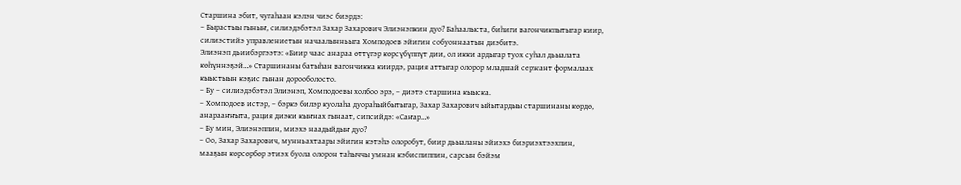Старшина эбит, чугаһаан кэлэн чиэс биэрдэ:
– Бырастыы гыныҥ, силиэдэбэтэл Захар Захарович Элиэнэпкин дуо? Баһаалыста, биһиги вагончикпытыгар киир, силиэстийэ управлениетын начаалынньыга Хомподоев эйигин собуоннаатын диэбитэ.
Элиэнэп дьиибэргээтэ: «Биир чаас анараа өттүгэр көрсүбүппүт дии, ол икки ардыгар туох суһал дьыалата көһүннэҕэй…» Старшинаны батыһан вагончикка киирдэ, рация аттыгар олорор младшай сержант формалаах кыыстыын кэҕис гынан дорооболосто.
– Бу – силиэдэбэтэл Элиэнэп, Хомподоевы холбоо эрэ, – диэтэ старшина кыыска.
– Хомподоев истэр, – бэркэ билэр куолаһа дуораһыйбытыгар, Захар Захарович ыйытардыы старшинаны көрдө, анарааҥҥыта, рация диэки кыҥнах гынаат, сипсийдэ: «Саҥар…»
– Бу мин, Элиэнэппин, миэхэ наадыйдыҥ дуо?
– Оо, Захар Захарович, мунньахтаары эйигин кэтэһэ олоробут, биир дьыаланы эйиэхэ биэриэхтээхпин, мааҕын көрсөрбөр этиэх буола олорон таһыччы умнан кэбиспиппин, сарсын бэйэм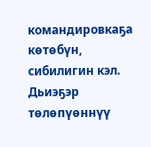командировкаҕа көтөбүн, сибилигин кэл. Дьиэҕэр төлөпүөннүү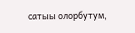сатыы олорбутум,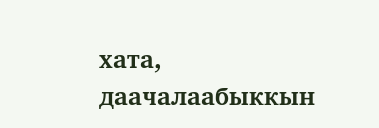хата, даачалаабыккын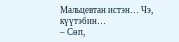Мальцевтан истэн… Чэ, күүтэбин…
– Сөп,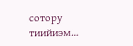сотору тиийиэм…